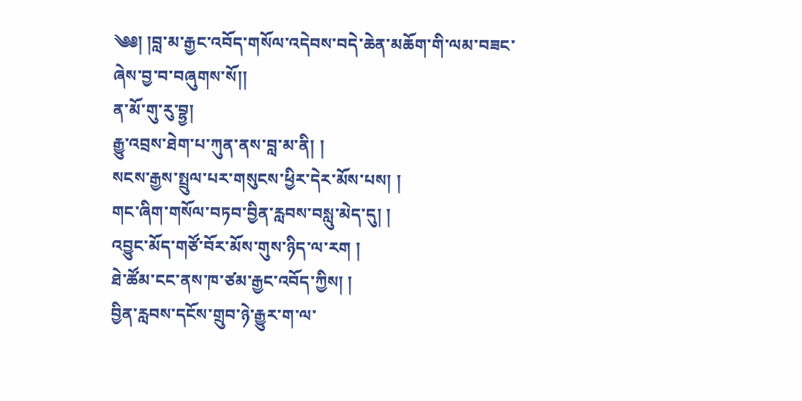༄༅། །བླ་མ་རྒྱང་འབོད་གསོལ་འདེབས་བདེ་ཆེན་མཆོག་གི་ལམ་བཟང་ཞེས་བྱ་བ་བཞུགས་སོ།།
ན་མོ་གུ་རུ་བྷྱ།
རྒྱུ་འབྲས་ཐེག་པ་ཀུན་ནས་བླ་མ་ནི། །
སངས་རྒྱས་སྤྲུལ་པར་གསུངས་ཕྱིར་དེར་མོས་པས། །
གང་ཞིག་གསོལ་བཏབ་བྱིན་རླབས་བསླུ་མེད་དུ། །
འབྱུང་མོད་གཙོ་བོར་མོས་གུས་ཉིད་ལ་རག །
ཐེ་ཚོམ་ངང་ནས་ཁ་ཙམ་རྒྱང་འབོད་ཀྱིས། །
བྱིན་རླབས་དངོས་གྲུབ་ཉེ་རྒྱུར་ག་ལ་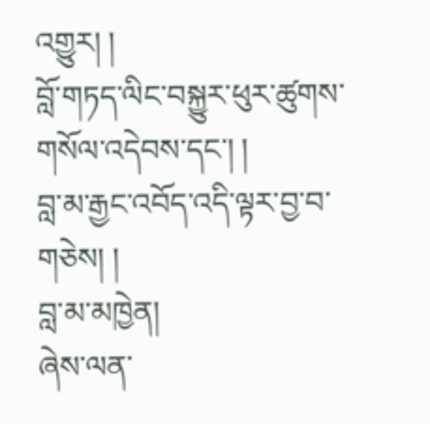འགྱུར། །
བློ་གཏད་ལིང་བསྐྱུར་ཕུར་ཚུགས་གསོལ་འདེབས་དང་། །
བླ་མ་རྒྱང་འབོད་འདི་ལྟར་བྱ་བ་གཅེས། །
བླ་མ་མཁྱེན།
ཞེས་ལན་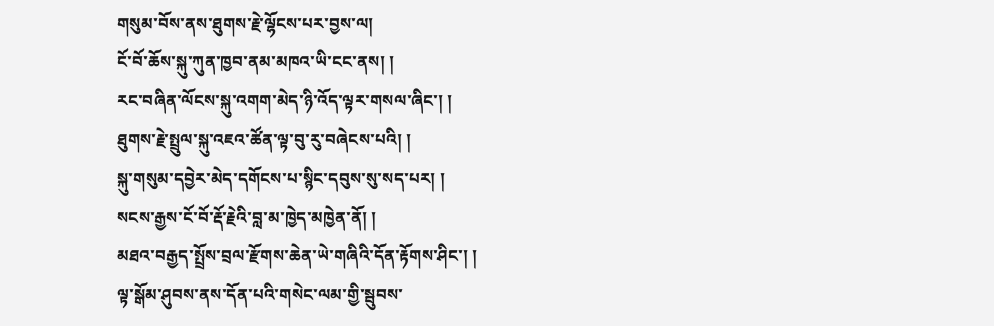གསུམ་བོས་ནས་ཐུགས་རྗེ་ལྷོངས་པར་བྱས་ལ།
ངོ་བོ་ཆོས་སྐུ་ཀུན་ཁྱབ་ནམ་མཁའ་ཡི་ངང་ནས། །
རང་བཞིན་ལོངས་སྐུ་འགག་མེད་ཉི་འོད་ལྟར་གསལ་ཞིང་། །
ཐུགས་རྗེ་སྤྲུལ་སྐུ་འཇའ་ཚོན་ལྟ་བུ་རུ་བཞེངས་པའི། །
སྐུ་གསུམ་དབྱེར་མེད་དགོངས་པ་སྙིང་དབུས་སུ་སད་པར། །
སངས་རྒྱས་ངོ་བོ་རྡོ་རྗེའི་བླ་མ་ཁྱེད་མཁྱེན་ནོ། །
མཐའ་བརྒྱད་སྤྲོས་བྲལ་རྫོགས་ཆེན་ཡེ་གཞིའི་དོན་རྟོགས་ཤིང་། །
ལྟ་སྒོམ་ཤུབས་ནས་དོན་པའི་གསེང་ལམ་གྱི་སྦུབས་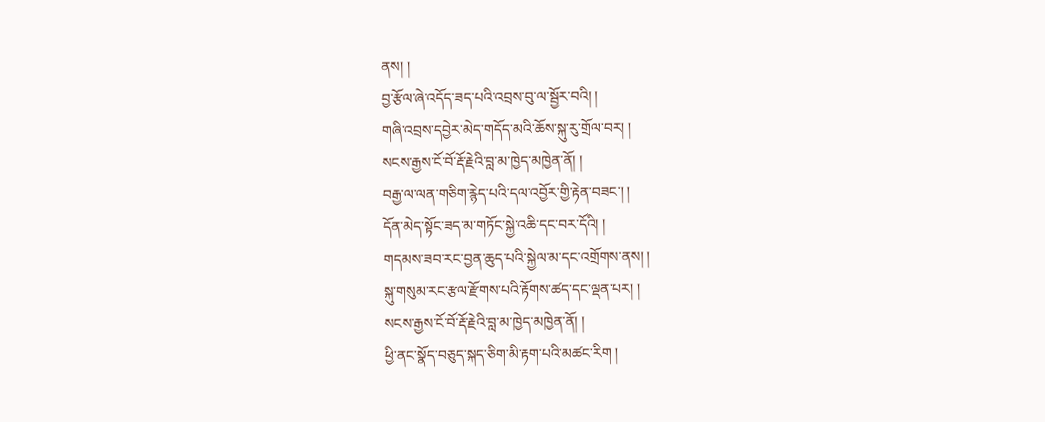ནས། །
བྱ་རྩོལ་ཞེ་འདོད་ཟད་པའི་འབྲས་བུ་ལ་སྦྱོར་བའི། །
གཞི་འབྲས་དབྱེར་མེད་གདོད་མའི་ཆོས་སྐུ་རུ་གྲོལ་བར། །
སངས་རྒྱས་ངོ་བོ་རྡོ་རྗེའི་བླ་མ་ཁྱེད་མཁྱེན་ནོ། །
བརྒྱ་ལ་ལན་གཅིག་རྙེད་པའི་དལ་འབྱོར་གྱི་རྟེན་བཟང་། །
དོན་མེད་སྟོང་ཟད་མ་གཏོང་སྐྱེ་འཆི་དང་བར་དོའི། །
གདམས་ཟབ་རང་བྱན་ཆུད་པའི་སྐྱེལ་མ་དང་འགྲོགས་ནས། །
སྐུ་གསུམ་རང་རྩལ་རྫོགས་པའི་རྟོགས་ཚད་དང་ལྡན་པར། །
སངས་རྒྱས་ངོ་བོ་རྡོ་རྗེའི་བླ་མ་ཁྱེད་མཁྱེན་ནོ། །
ཕྱི་ནང་སྣོད་བཅུད་སྐད་ཅིག་མི་རྟག་པའི་མཚང་རིག །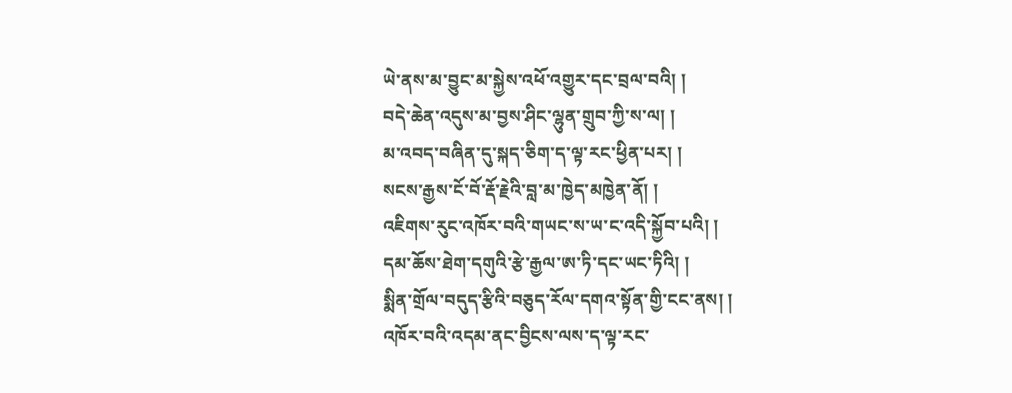ཡེ་ནས་མ་བྱུང་མ་སྐྱེས་འཕོ་འགྱུར་དང་བྲལ་བའི། །
བདེ་ཆེན་འདུས་མ་བྱས་ཤིང་ལྷུན་གྲུབ་ཀྱི་ས་ལ། །
མ་འབད་བཞིན་དུ་སྐད་ཅིག་ད་ལྟ་རང་ཕྱིན་པར། །
སངས་རྒྱས་ངོ་བོ་རྡོ་རྗེའི་བླ་མ་ཁྱེད་མཁྱེན་ནོ། །
འཇིགས་རུང་འཁོར་བའི་གཡང་ས་ཡ་ང་འདི་སྐྱོབ་པའི། །
དམ་ཆོས་ཐེག་དགུའི་རྩེ་རྒྱལ་ཨ་ཏི་དང་ཡང་ཏིའི། །
སྨིན་གྲོལ་བདུད་རྩིའི་བཅུད་རོལ་དགའ་སྟོན་གྱི་ངང་ནས། །
འཁོར་བའི་འདམ་ནང་བྱིངས་ལས་ད་ལྟ་རང་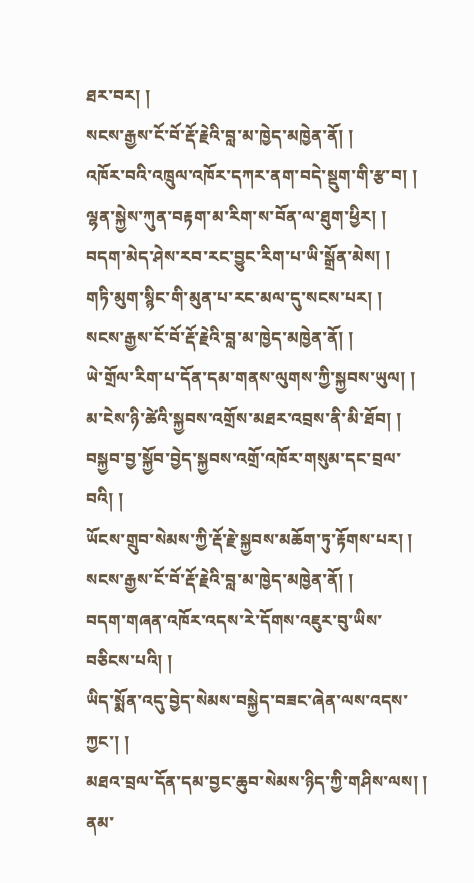ཐར་བར། །
སངས་རྒྱས་ངོ་བོ་རྡོ་རྗེའི་བླ་མ་ཁྱེད་མཁྱེན་ནོ། །
འཁོར་བའི་འཁྲུལ་འཁོར་དཀར་ནག་བདེ་སྡུག་གི་རྩ་བ། །
ལྷན་སྐྱེས་ཀུན་བརྟག་མ་རིག་ས་བོན་ལ་ཐུག་ཕྱིར། །
བདག་མེད་ཤེས་རབ་རང་བྱུང་རིག་པ་ཡི་སྒྲོན་མེས། །
གཏི་མུག་སྙིང་གི་མུན་པ་རང་མལ་དུ་སངས་པར། །
སངས་རྒྱས་ངོ་བོ་རྡོ་རྗེའི་བླ་མ་ཁྱེད་མཁྱེན་ནོ། །
ཡེ་གྲོལ་རིག་པ་དོན་དམ་གནས་ལུགས་ཀྱི་སྐྱབས་ཡུལ། །
མ་ངེས་ཉི་ཚེའི་སྐྱབས་འགྲོས་མཐར་འབྲས་ནི་མི་ཐོབ། །
བསྐྱབ་བྱ་སྐྱོབ་བྱེད་སྐྱབས་འགྲོ་འཁོར་གསུམ་དང་བྲལ་བའི། །
ཡོངས་གྲུབ་སེམས་ཀྱི་རྡོ་རྗེ་སྐྱབས་མཆོག་ཏུ་རྟོགས་པར། །
སངས་རྒྱས་ངོ་བོ་རྡོ་རྗེའི་བླ་མ་ཁྱེད་མཁྱེན་ནོ། །
བདག་གཞན་འཁོར་འདས་རེ་དོགས་འཇུར་བུ་ཡིས་བཅིངས་པའི། །
ཡིད་སྨོན་འདུ་བྱེད་སེམས་བསྐྱེད་བཟང་ཞེན་ལས་འདས་ཀྱང་། །
མཐའ་བྲལ་དོན་དམ་བྱང་ཆུབ་སེམས་ཉིད་ཀྱི་གཤིས་ལས། །
ནམ་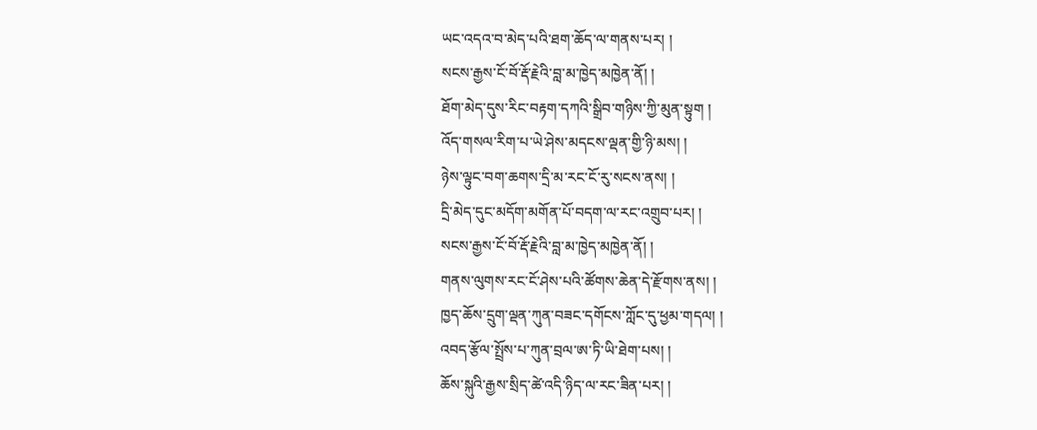ཡང་འདའ་བ་མེད་པའི་ཐག་ཆོད་ལ་གནས་པར། །
སངས་རྒྱས་ངོ་བོ་རྡོ་རྗེའི་བླ་མ་ཁྱེད་མཁྱེན་ནོ། །
ཐོག་མེད་དུས་རིང་བརྟག་དཀའི་སྒྲིབ་གཉིས་ཀྱི་མུན་སྟུག །
འོད་གསལ་རིག་པ་ཡེ་ཤེས་མདངས་ལྡན་གྱི་ཉི་མས། །
ཉེས་ལྟུང་བག་ཆགས་དྲི་མ་རང་ངོ་རུ་སངས་ནས། །
དྲི་མེད་དུང་མདོག་མགོན་པོ་བདག་ལ་རང་འགྲུབ་པར། །
སངས་རྒྱས་ངོ་བོ་རྡོ་རྗེའི་བླ་མ་ཁྱེད་མཁྱེན་ནོ། །
གནས་ལུགས་རང་ངོ་ཤེས་པའི་ཚོགས་ཆེན་དེ་རྫོགས་ནས། །
ཁྱད་ཆོས་དྲུག་ལྡན་ཀུན་བཟང་དགོངས་ཀློང་དུ་ཕྱམ་གདལ། །
འབད་རྩོལ་སྤྲོས་པ་ཀུན་བྲལ་ཨ་ཏི་ཡི་ཐེག་པས། །
ཆོས་སྐུའི་རྒྱས་སྲིད་ཚེ་འདི་ཉིད་ལ་རང་ཟིན་པར། །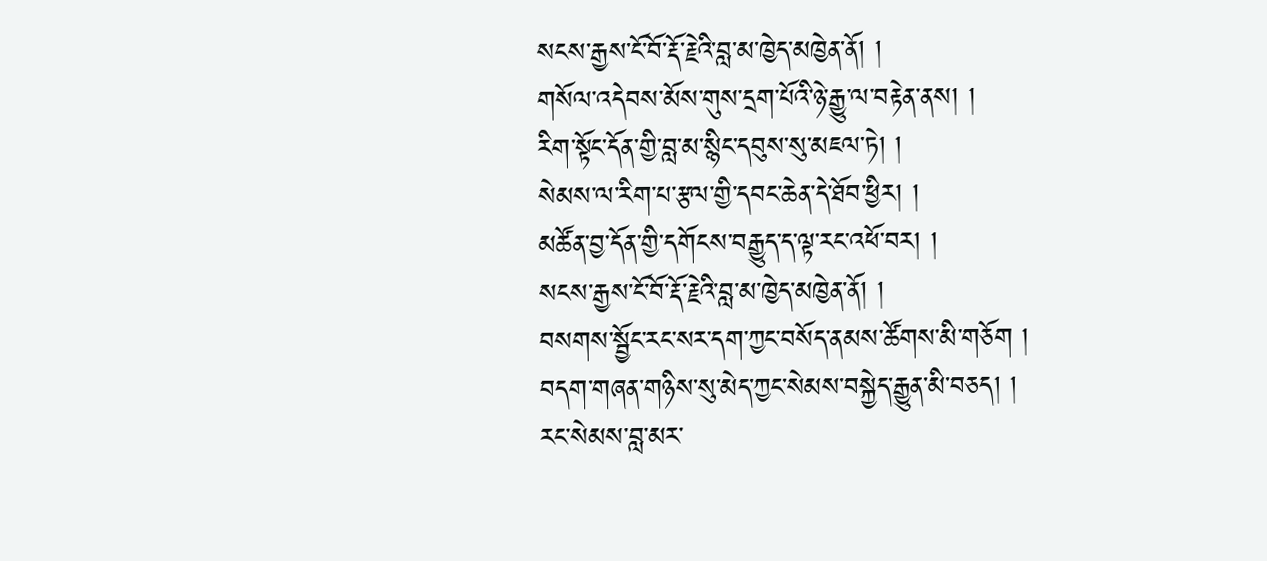སངས་རྒྱས་ངོ་བོ་རྡོ་རྗེའི་བླ་མ་ཁྱེད་མཁྱེན་ནོ། །
གསོལ་འདེབས་མོས་གུས་དྲག་པོའི་ཉེ་རྒྱུ་ལ་བརྟེན་ནས། །
རིག་སྟོང་དོན་གྱི་བླ་མ་སྙིང་དབུས་སུ་མཇལ་ཏེ། །
སེམས་ལ་རིག་པ་རྩལ་གྱི་དབང་ཆེན་དེ་ཐོབ་ཕྱིར། །
མཚོན་བྱ་དོན་གྱི་དགོངས་བརྒྱུད་ད་ལྟ་རང་འཕོ་བར། །
སངས་རྒྱས་ངོ་བོ་རྡོ་རྗེའི་བླ་མ་ཁྱེད་མཁྱེན་ནོ། །
བསགས་སྦྱོང་རང་སར་དག་ཀྱང་བསོད་ནམས་ཚོགས་མི་གཅོག །
བདག་གཞན་གཉིས་སུ་མེད་ཀྱང་སེམས་བསྐྱེད་རྒྱུན་མི་བཅད། །
རང་སེམས་བླ་མར་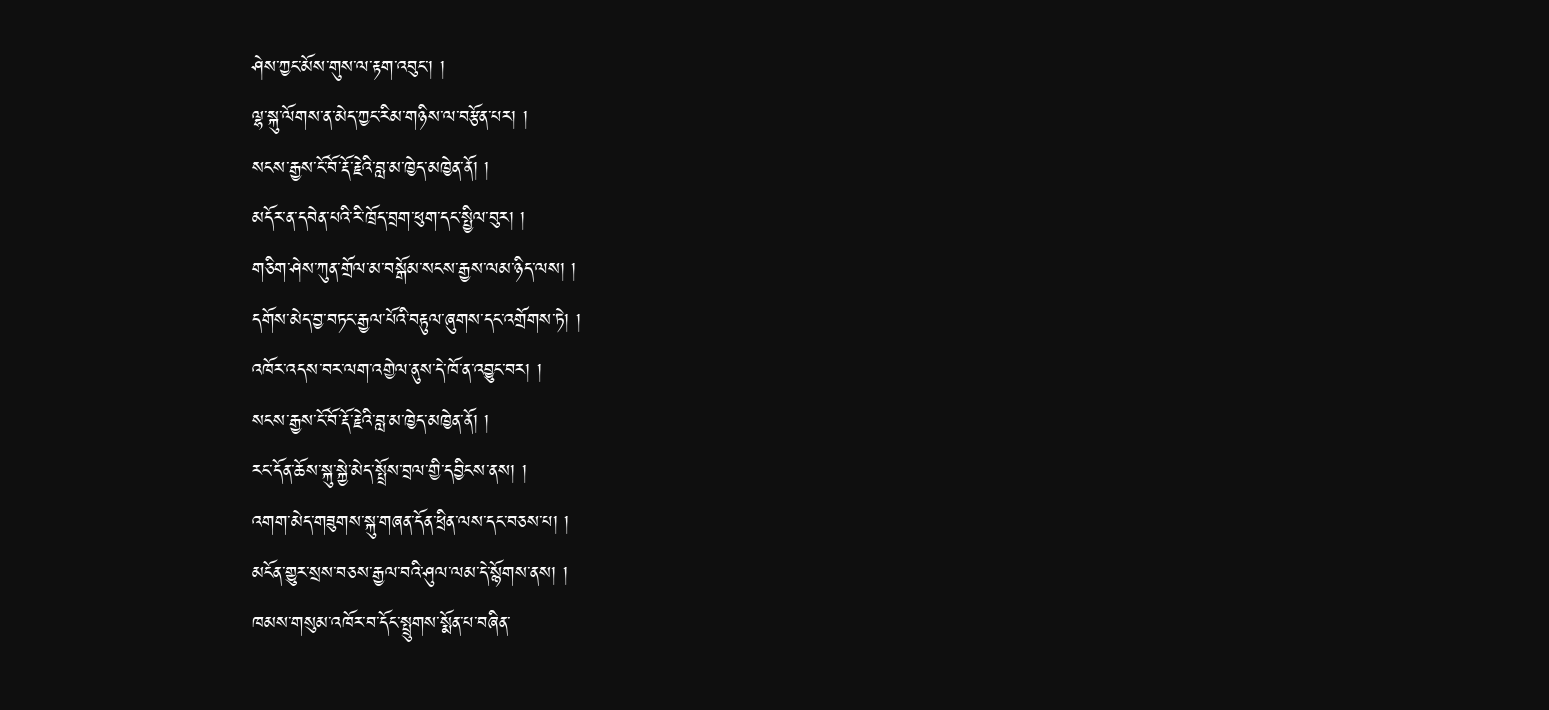ཤེས་ཀྱང་མོས་གུས་ལ་རྟག་འབུང་། །
ལྷ་སྐུ་ལོགས་ན་མེད་ཀྱང་རིམ་གཉིས་ལ་བརྩོན་པར། །
སངས་རྒྱས་ངོ་བོ་རྡོ་རྗེའི་བླ་མ་ཁྱེད་མཁྱེན་ནོ། །
མདོར་ན་དབེན་པའི་རི་ཁྲོད་བྲག་ཕུག་དང་སྤྱིལ་བུར། །
གཅིག་ཤེས་ཀུན་གྲོལ་མ་བསྒོམ་སངས་རྒྱས་ལམ་ཉིད་ལས། །
དགོས་མེད་བྱ་བཏང་རྒྱལ་པོའི་བརྟུལ་ཞུགས་དང་འགྲོགས་ཏེ། །
འཁོར་འདས་བར་ལག་འགྱེལ་ནུས་དེ་ཁོ་ན་འབྱུང་བར། །
སངས་རྒྱས་ངོ་བོ་རྡོ་རྗེའི་བླ་མ་ཁྱེད་མཁྱེན་ནོ། །
རང་དོན་ཆོས་སྐུ་སྐྱེ་མེད་སྤྲོས་བྲལ་གྱི་དབྱིངས་ནས། །
འགག་མེད་གཟུགས་སྐུ་གཞན་དོན་ཕྲིན་ལས་དང་བཅས་པ། །
མངོན་གྱུར་སྲས་བཅས་རྒྱལ་བའི་ཤུལ་ལམ་དེ་སྙོགས་ནས། །
ཁམས་གསུམ་འཁོར་བ་དོང་སྤྲུགས་སྨོན་པ་བཞིན་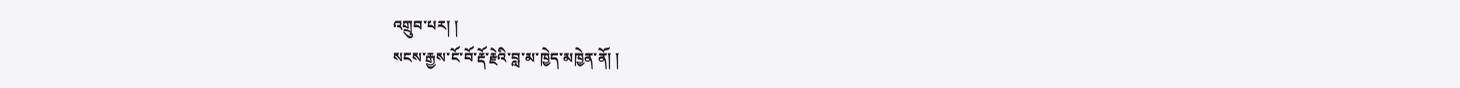འགྲུབ་པར། །
སངས་རྒྱས་ངོ་བོ་རྡོ་རྗེའི་བླ་མ་ཁྱེད་མཁྱེན་ནོ། །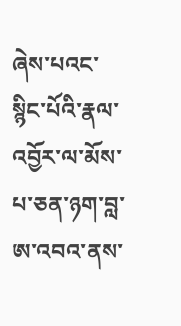ཞེས་པའང་སྙིང་པོའི་རྣལ་འབྱོར་ལ་མོས་པ་ཅན་ཉག་བླ་ཨ་འབའ་ནས་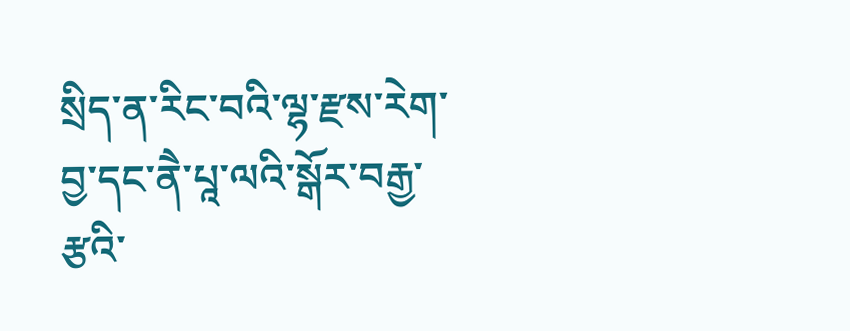སྲིད་ན་རིང་བའི་ལྷ་རྫས་རེག་བྱ་དང་ནཻ་པཱ་ལའི་སྒོར་བརྒྱ་རྩའི་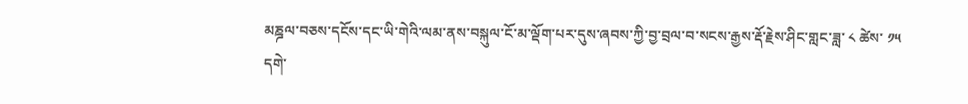མཎྜལ་བཅས་དངོས་དང་ཡི་གེའི་ལམ་ནས་བསྐུལ་ངོ་མ་ལྡོག་པར་དུས་ཞབས་ཀྱི་བྱ་བྲལ་བ་སངས་རྒྱས་རྡོ་རྗེས་ཤིང་གླང་ཟླ་ ༨ ཚེས་ ༡༥ དགེ་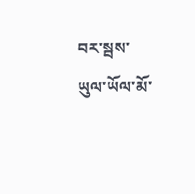བར་སྦས་ཡུལ་ཡོལ་མོ་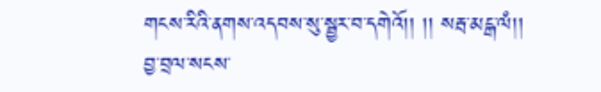གངས་རིའི་ནགས་འདབས་སུ་སྦྱར་བ་དགེའོ།། །། སརྦ་མངྒ་ལཾ།།
བྱ་བྲལ་སངས་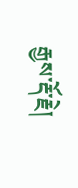རྒྱས་རྡོ་རྗེ།